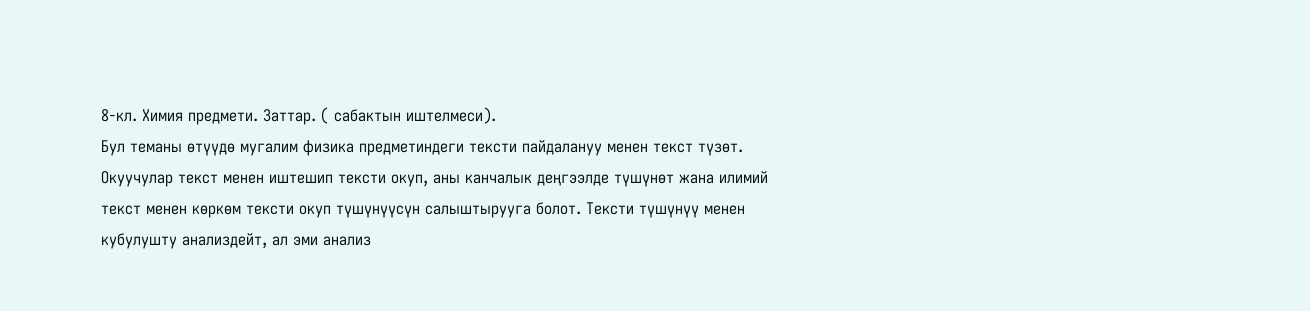8-кл. Химия предмети. Заттар. ( сабактын иштелмеси).
Бул теманы өтүүдө мугалим физика предметиндеги тексти пайдалануу менен текст түзөт. Окуучулар текст менен иштешип тексти окуп, аны канчалык деңгээлде түшүнөт жана илимий текст менен көркөм тексти окуп түшүнүүсүн салыштырууга болот. Тексти түшүнүү менен кубулушту анализдейт, ал эми анализ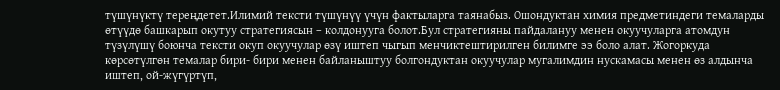түшүнүктү тереңдетет.Илимий тексти түшүнүү үчүн фактыларга таянабыз. Ошондуктан химия предметиндеги темаларды өтүүдө башкарып окутуу стратегиясын – колдонууга болот.Бул стратегияны пайдалануу менен окуучуларга атомдун түзүлүшү боюнча тексти окуп окуучулар өзү иштеп чыгып менчиктештирилген билимге ээ боло алат. Жогоркуда көрсөтүлгөн темалар бири- бири менен байланыштуу болгондуктан окуучулар мугалимдин нускамасы менен өз алдынча иштеп, ой-жүгүртүп,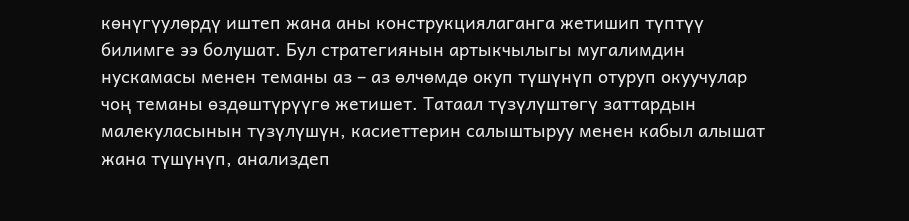көнүгүулөрдү иштеп жана аны конструкциялаганга жетишип түптүү билимге ээ болушат. Бул стратегиянын артыкчылыгы мугалимдин нускамасы менен теманы аз – аз өлчөмдө окуп түшүнүп отуруп окуучулар чоң теманы өздөштүрүүгө жетишет. Татаал түзүлүштөгү заттардын малекуласынын түзүлүшүн, касиеттерин салыштыруу менен кабыл алышат жана түшүнүп, анализдеп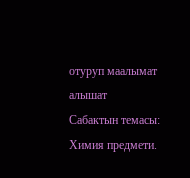отуруп маалымат алышат
Сабактын темасы: Химия предмети.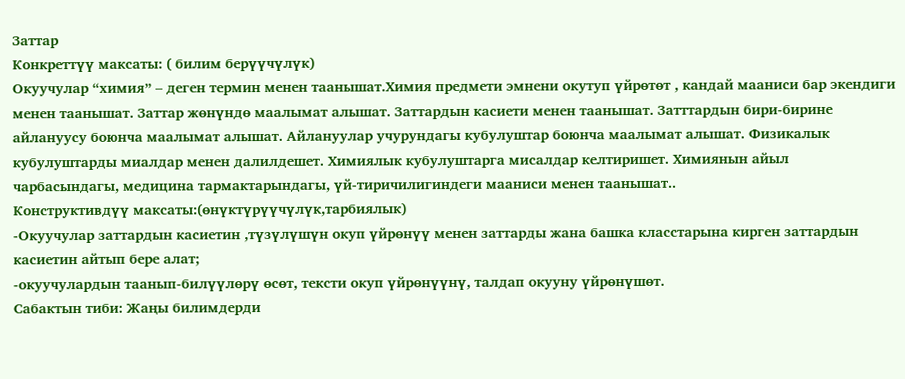Заттар
Конкреттүү максаты: ( билим берүүчүлүк)
Окуучулар “химия” – деген термин менен таанышат.Химия предмети эмнени окутуп үйрөтөт , кандай мааниси бар экендиги менен таанышат. Заттар жөнүндө маалымат алышат. Заттардын касиети менен таанышат. Затттардын бири-бирине айлануусу боюнча маалымат алышат. Айлануулар учурундагы кубулуштар боюнча маалымат алышат. Физикалык кубулуштарды миалдар менен далилдешет. Химиялык кубулуштарга мисалдар келтиришет. Химиянын айыл чарбасындагы, медицина тармактарындагы, үй-тиричилигиндеги мааниси менен таанышат..
Конструктивдүү максаты:(өнүктүрүүчүлүк,тарбиялык)
-Окуучулар заттардын касиетин ,түзүлүшүн окуп үйрөнүү менен заттарды жана башка класстарына кирген заттардын касиетин айтып бере алат;
-окуучулардын таанып-билүүлөрү өсөт, тексти окуп үйрөнүүнү, талдап окууну үйрөнүшөт.
Сабактын тиби: Жаңы билимдерди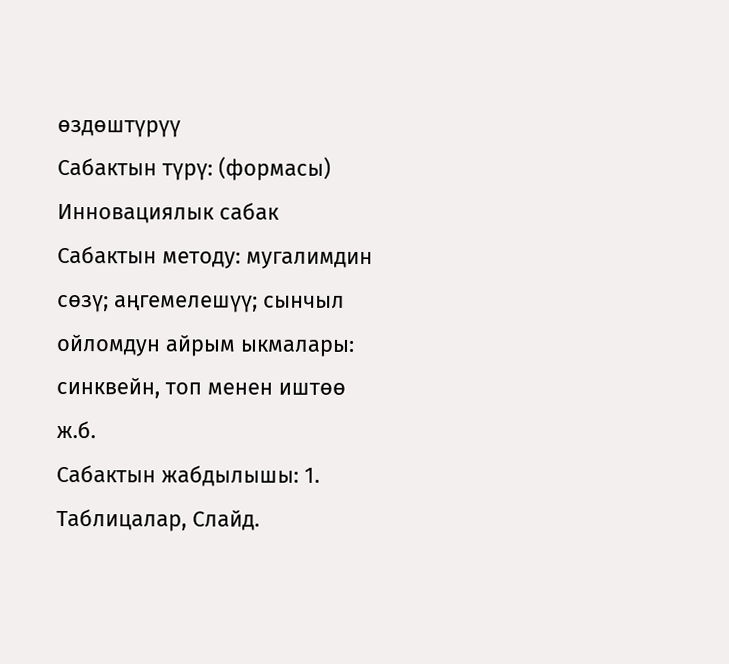өздөштүрүү
Сабактын түрү: (формасы) Инновациялык сабак
Сабактын методу: мугалимдин сөзү; аңгемелешүү; сынчыл ойломдун айрым ыкмалары: синквейн, топ менен иштөө ж.б.
Сабактын жабдылышы: 1. Таблицалар, Слайд.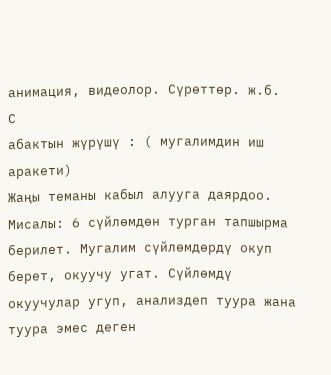анимация, видеолор. Сүрөттөр. ж.б.
С
абактын жүрүшү : ( мугалимдин иш аракети)
Жаңы теманы кабыл алууга даярдоо.
Мисалы: 6 сүйлөмдөн турган тапшырма берилет. Мугалим сүйлөмдөрдү окуп берет, окуучу угат. Сүйлөмдү окуучулар угуп, анализдеп туура жана туура эмес деген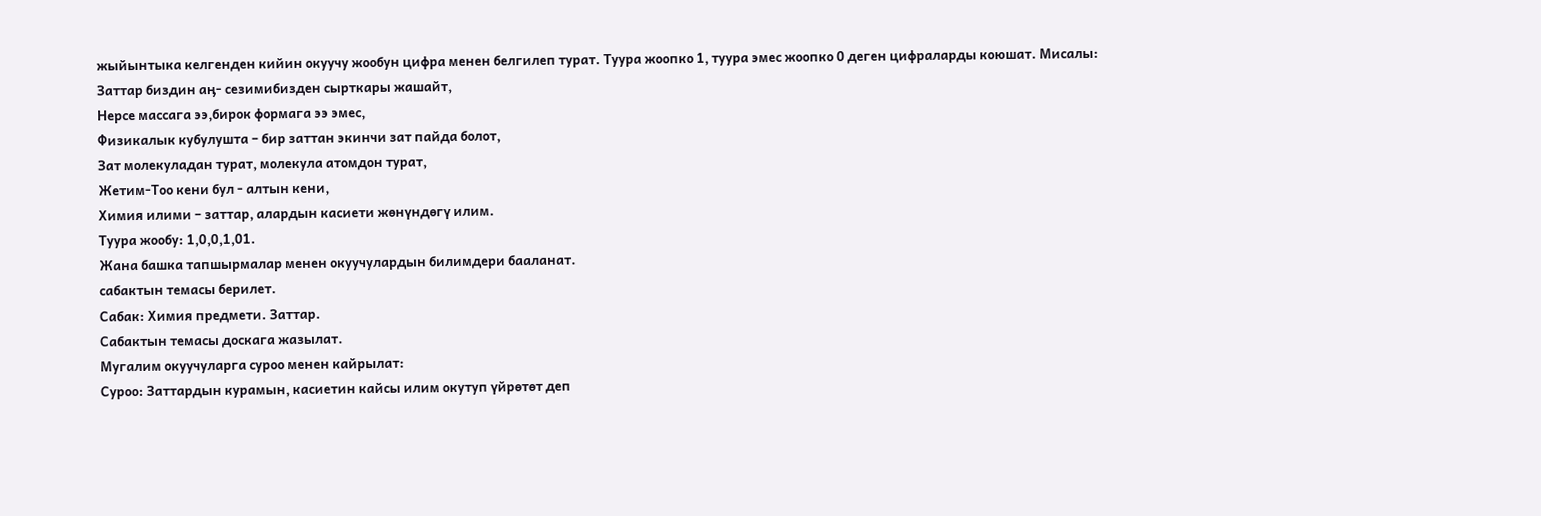жыйынтыка келгенден кийин окуучу жообун цифра менен белгилеп турат. Туура жоопко 1, туура эмес жоопко 0 деген цифраларды коюшат. Мисалы:
Заттар биздин аӊ- сезимибизден сырткары жашайт,
Нерсе массага ээ,бирок формага ээ эмес,
Физикалык кубулушта – бир заттан экинчи зат пайда болот,
Зат молекуладан турат, молекула атомдон турат,
Жетим-Тоо кени бул - алтын кени,
Химия илими – заттар, алардын касиети жөнүндөгү илим.
Туура жообу: 1,0,0,1,01.
Жана башка тапшырмалар менен окуучулардын билимдери бааланат.
сабактын темасы берилет.
Сабак: Химия предмети. Заттар.
Сабактын темасы доскага жазылат.
Мугалим окуучуларга суроо менен кайрылат:
Суроо: Заттардын курамын, касиетин кайсы илим окутуп үйрөтөт деп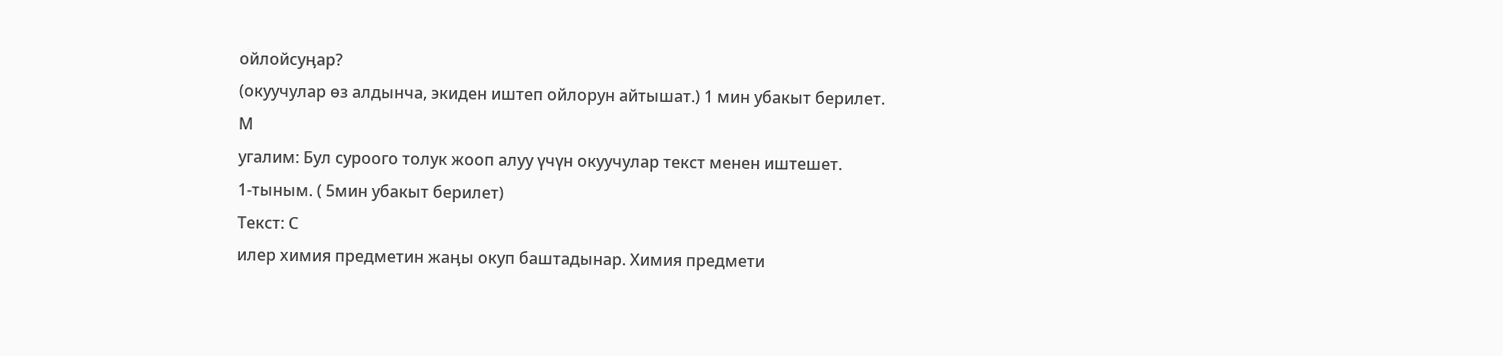ойлойсуӊар?
(окуучулар өз алдынча, экиден иштеп ойлорун айтышат.) 1 мин убакыт берилет.
М
угалим: Бул суроого толук жооп алуу үчүн окуучулар текст менен иштешет.
1-тыным. ( 5мин убакыт берилет)
Текст: С
илер химия предметин жаӊы окуп баштадынар. Химия предмети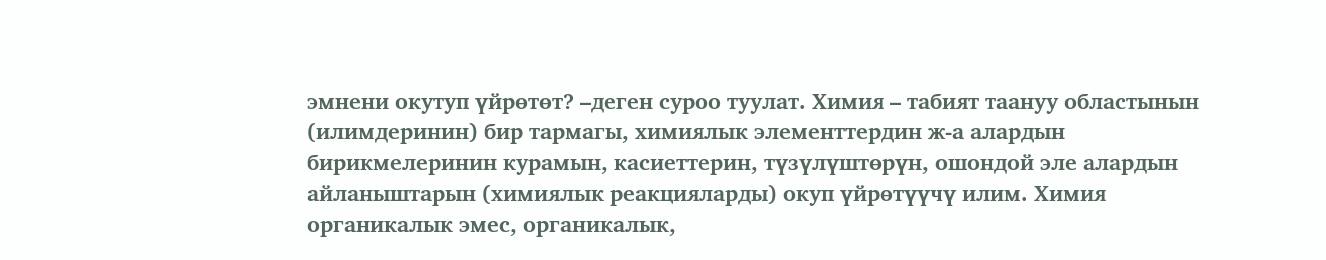эмнени окутуп үйрөтөт? –деген суроо туулат. Химия – табият таануу областынын (илимдеринин) бир тармагы, химиялык элементтердин ж-а алардын бирикмелеринин курамын, касиеттерин, түзүлүштөрүн, ошондой эле алардын айланыштарын (химиялык реакцияларды) окуп үйрөтүүчү илим. Химия органикалык эмес, органикалык,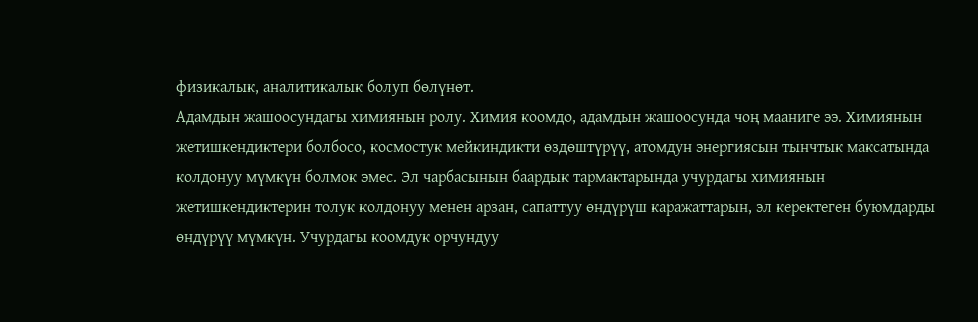физикалык, аналитикалык болуп бөлүнөт.
Адамдын жашоосундагы химиянын ролу. Химия коомдо, адамдын жашоосунда чоң мааниге ээ. Химиянын жетишкендиктери болбосо, космостук мейкиндикти өздөштүрүү, атомдун энергиясын тынчтык максатында колдонуу мүмкүн болмок эмес. Эл чарбасынын баардык тармактарында учурдагы химиянын жетишкендиктерин толук колдонуу менен арзан, сапаттуу өндүрүш каражаттарын, эл керектеген буюмдарды өндүрүү мүмкүн. Учурдагы коомдук орчундуу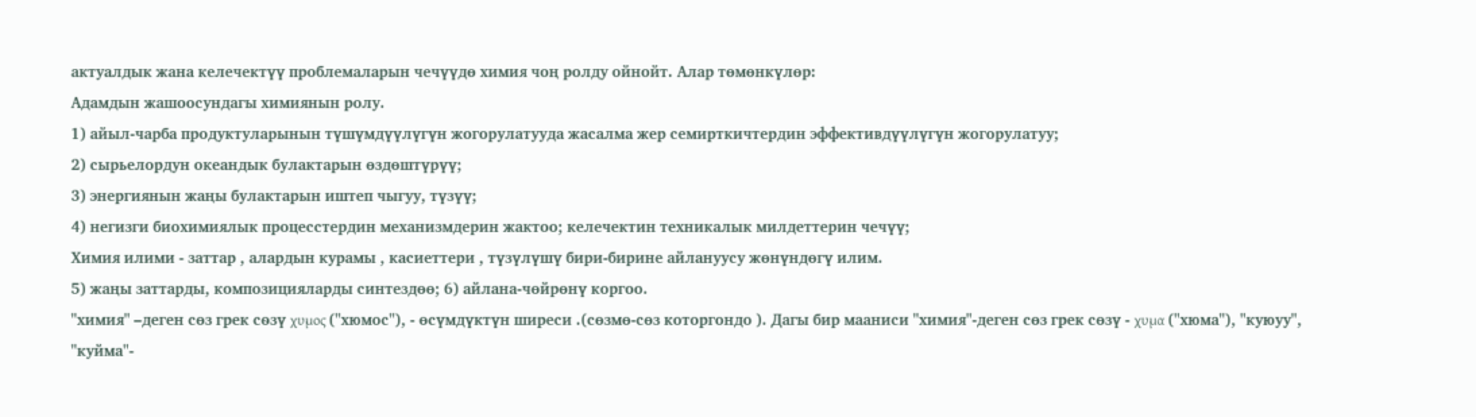актуалдык жана келечектүү проблемаларын чечүүдө химия чоң ролду ойнойт. Алар төмөнкүлөр:
Адамдын жашоосундагы химиянын ролу.
1) айыл-чарба продуктуларынын түшүмдүүлүгүн жогорулатууда жасалма жер семирткичтердин эффективдүүлүгүн жогорулатуу;
2) сырьелордун океандык булактарын өздөштүрүү;
3) энергиянын жаңы булактарын иштеп чыгуу, түзүү;
4) негизги биохимиялык процесстердин механизмдерин жактоо; келечектин техникалык милдеттерин чечүү;
Химия илими - заттар , алардын курамы , касиеттери , түзүлүшү бири-бирине айлануусу жөнүндөгү илим.
5) жаңы заттарды, композицияларды синтездөө; 6) айлана-чөйрөнү коргоо.
"химия" –деген сөз грек сѳзү χυμος ("хюмос"), - өсүмдүктүн ширеси .(сөзмө-сөз которгондо ). Дагы бир мааниси "химия"-деген сөз грек сөзү - χυμα ("хюма"), "куюуу", "куйма"-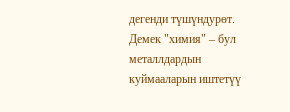дегенди түшүндурөт. Демек "химия" – бул металлдардын куймааларын иштетүү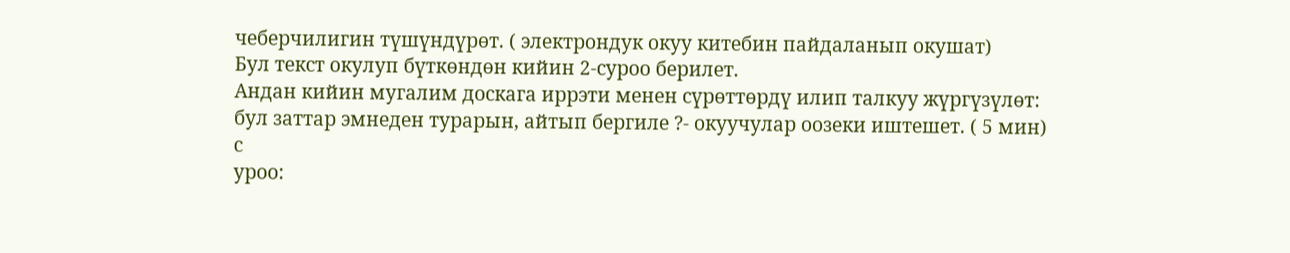чеберчилигин түшүндүрөт. ( электрондук окуу китебин пайдаланып окушат)
Бул текст окулуп бүткөндөн кийин 2-суроо берилет.
Андан кийин мугалим доскага иррэти менен сүрөттөрдү илип талкуу жүргүзүлөт:
бул заттар эмнеден турарын, айтып бергиле ?- окуучулар оозеки иштешет. ( 5 мин)
с
уроо: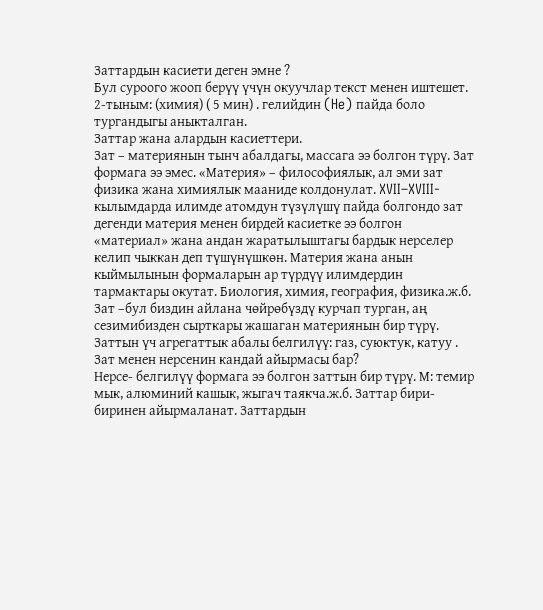Заттардын касиети деген эмне ?
Бул суроого жооп берүү үчүн окуучлар текст менен иштешет.
2-тыным: (химия) ( 5 мин) . гелийдин (He) пайда боло тургандыгы аныкталган.
Заттар жана алардын касиеттери.
Зат – материянын тынч абалдагы, массага ээ болгон түрү. Зат формага ээ эмес. «Материя» – философиялык, ал эми зат физика жана химиялык мааниде колдонулат. XVII–XVIII-кылымдарда илимде атомдун түзүлүшү пайда болгондо зат дегенди материя менен бирдей касиетке ээ болгон «материал» жана андан жаратылыштагы бардык нерселер келип чыккан деп түшүнүшкөн. Материя жана анын кыймылынын формаларын ар түрдүү илимдердин тармактары окутат. Биология, химия, география, физика.ж.б.
Зат –бул биздин айлана чөйрөбүздү курчап турган, аң сезимибизден сырткары жашаган материянын бир түрү.
Заттын үч агрегаттык абалы белгилүү: газ, суюктук, катуу .
Зат менен нерсенин кандай айырмасы бар?
Нерсе- белгилүү формага ээ болгон заттын бир түрү. М: темир мык, алюминий кашык, жыгач таякча.ж.б. Заттар бири-биринен айырмаланат. Заттардын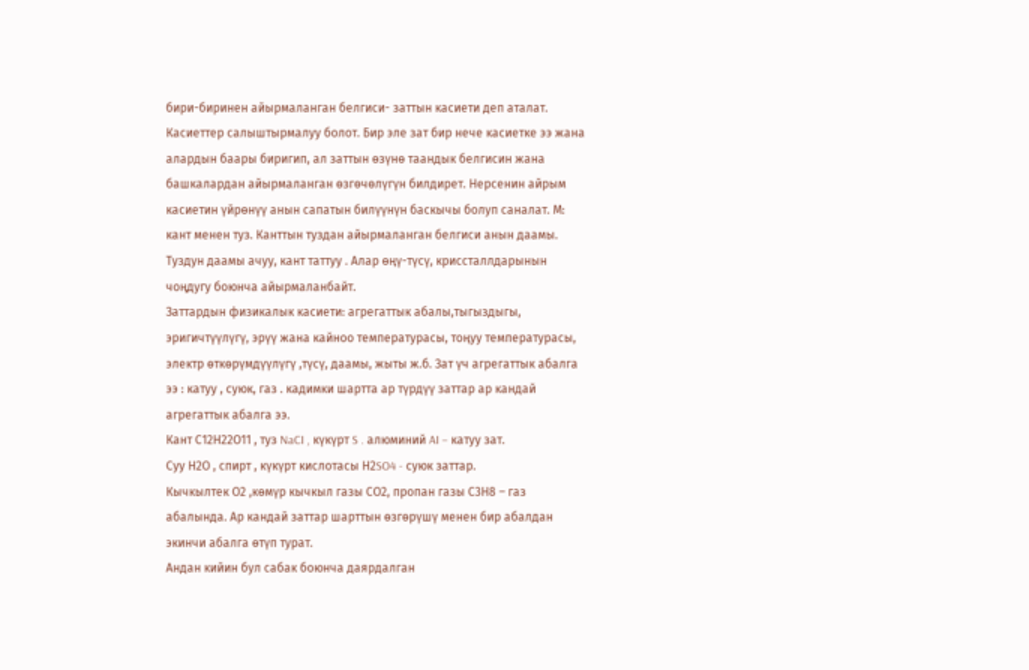бири-биринен айырмаланган белгиси- заттын касиети деп аталат. Касиеттер салыштырмалуу болот. Бир эле зат бир нече касиетке ээ жана алардын баары биригип, ал заттын өзүнө таандык белгисин жана башкалардан айырмаланган өзгөчөлүгүн билдирет. Нерсенин айрым касиетин үйрөнүү анын сапатын билүүнүн баскычы болуп саналат. М: кант менен туз. Канттын туздан айырмаланган белгиси анын даамы. Туздун даамы ачуу, кант таттуу . Алар өӊү-түсү, криссталлдарынын чоӊдугу боюнча айырмаланбайт.
Заттардын физикалык касиети: агрегаттык абалы,тыгыздыгы, эригичтүүлүгү, эрүү жана кайноо температурасы, тоӊуу температурасы, электр өткөрүмдүүлүгү ,түсү, даамы, жыты ж.б. Зат үч агрегаттык абалга ээ : катуу , суюк, газ . кадимки шартта ар түрдүү заттар ар кандай агрегаттык абалга ээ.
Кант С12Н22О11 , туз NaCI , күкүрт S . алюминий AI – катуу зат.
Суу Н2О , спирт , күкүрт кислотасы Н2SO4 - суюк заттар.
Кычкылтек О2 ,көмүр кычкыл газы СО2, пропан газы С3Н8 – газ абалында. Ар кандай заттар шарттын өзгөрүшү менен бир абалдан экинчи абалга өтүп турат.
Андан кийин бул сабак боюнча даярдалган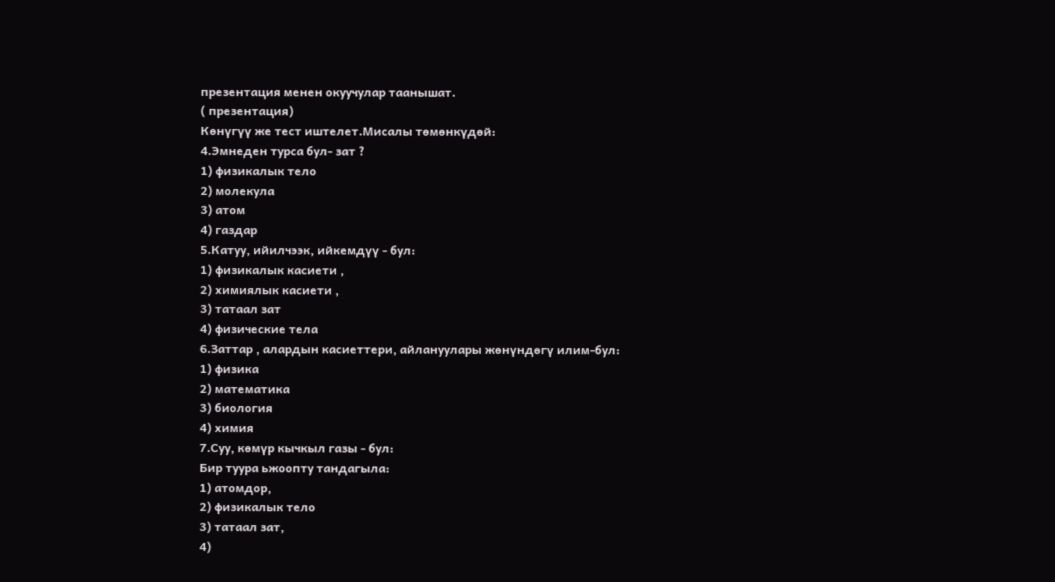презентация менен окуучулар таанышат.
( презентация)
Көнүгүү же тест иштелет.Мисалы төмөнкүдөй:
4.Эмнеден турса бул- зат ?
1) физикалык тело
2) молекула
3) атом
4) газдар
5.Катуу, ийилчээк, ийкемдүү - бул:
1) физикалык касиети ,
2) химиялык касиети ,
3) татаал зат
4) физические тела
6.Заттар , алардын касиеттери, айлануулары жөнүндөгү илим-бул:
1) физика
2) математика
3) биология
4) химия
7.Суу, көмүр кычкыл газы - бул:
Бир туура ьжоопту тандагыла:
1) атомдор,
2) физикалык тело
3) татаал зат,
4)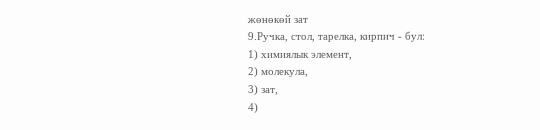жөнөкөй зат
9.Ручка, стол, тарелка, кирпич - бул:
1) химиялык элемент,
2) молекула,
3) зат,
4)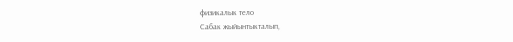физикалык тело
Сабак жыйынтыкталып,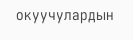окуучулардын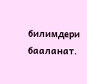билимдери бааланат.